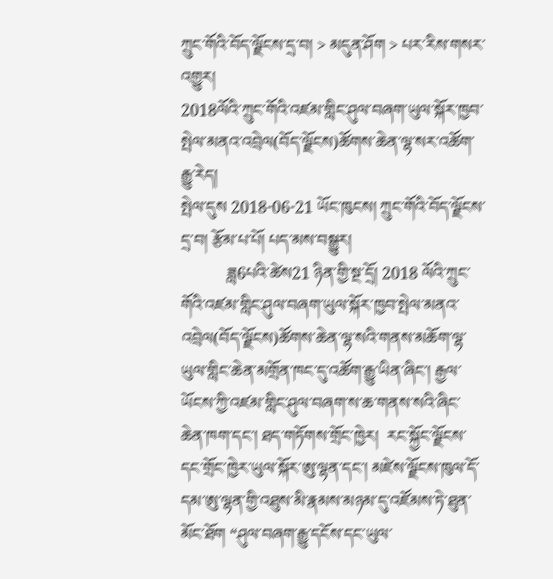ཀྲུང་གོའི་བོད་ལྗོངས་དྲ་བ། > མདུན་ཤོག > པར་རིས་གསར་འགྱུར།
2018ལོའི་ཀྲུང་གོའི་འཛམ་གླིང་ཤུལ་བཞག་ཡུལ་སྐོར་ཁྱབ་སྤེལ་མནའ་འབྲེལ(བོད་ལྗོངས)ཚོགས་ཆེན་ལྷ་སར་འཚོག་རྒྱུ་རེད།
སྤེལ་དུས 2018-06-21 ཡོང་ཁུངས། ཀྲུང་གོའི་བོད་ལྗོངས་དྲ་བ། རྩོམ་པ་པོ། པད་མས་བསྒྱུར།
           ཟླ6པའི་ཚེས21 ཉིན་གྱི་སྔ་དྲོ། 2018 ལོའི་ཀྲུང་གོའི་འཛམ་གླིང་ཤུལ་བཞག་ཡུལ་སྐོར་ཁྱབ་སྤེལ་མནའ་འབྲེལ(བོད་ལྗོངས)ཚོགས་ཆེན་ལྷ་སའི་གནས་མཆོག་ལྷ་ཡུལ་གླིང་ཆེན་མགྲོན་ཁང་དུ་འཚོག་རྒྱུ་ཡིན་ཞིང་། རྒྱལ་ཡོངས་ཀྱི་འཛམ་གླིང་ཤུལ་བཞག་ས་ཆ་གནས་སའི་ཞིང་ཆེན་ཁག་དང་། ཐད་གཏོགས་གྲོང་ཁྱེར།  རང་སྐྱོང་ལྗོངས་དང་གྲོང་ཁྱེར་ཡུལ་སྐོར་ཨུ་ལྷན་དང་། མཛེས་ལྗོངས་ཁུལ་དོ་དམ་ཨུ་ལྷན་གྱི་འཐུས་མི་རྣམས་མཉམ་དུ་འཛོམས་ཏེ་ཐུན་མོང་ཐོག “ཤུལ་བཞག་རྒྱུ་དངོས་དང་ཡུལ་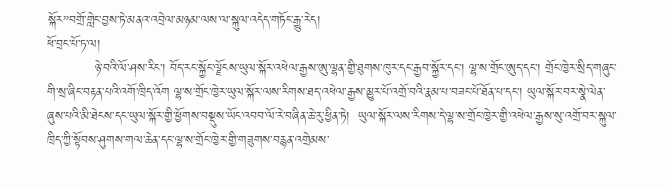སྐོར”བགྲོ་གླེང་བྱས་ཏེ་མནའ་འབྲེལ་མཉམ་ལས་ལ་སྐུལ་འདེད་གཏོང་རྒྱུ་རེད།
ཕོ་བྲང་པོ་ཏ་ལ།
           ཉེ་བའི་ལོ་ཤས་རིང་། བོད་རང་སྐྱོང་ལྗོངས་ཡུལ་སྐོར་འཕེལ་རྒྱས་ཨུ་ལྷན་གྱི་ཐུགས་ཁུར་དང་རྒྱབ་སྐྱོར་དང་། ལྷ་ས་གྲོང་ཨུད་དང་། གྲོང་ཁྱེར་སྲིད་གཞུང་གི་སྲ་ཞིང་བརྟན་པའི་འགོ་ཁྲིད་འོག ལྷ་ས་གྲོང་ཁྱེར་ཡུལ་སྐོར་ལས་རིགས་ཐད་འཕེལ་རྒྱས་མྱུར་པོ་འགྲོ་བའི་རྣམ་པ་བཟང་པོ་ཐོན་པ་དང་། ཡུལ་སྐོར་བར་སྣེ་ལེན་ཞུས་པའི་མི་ཐེངས་དང་ཡུལ་སྐོར་གྱི་ཕྱོགས་བསྡུས་ཡོང་འབབ་ལོ་རེ་བཞིན་ཆེ་རུ་ཕྱིན་ཏེ།  ཡུལ་སྐོར་ལས་རིགས་དེ་ལྷ་ས་གྲོང་ཁྱེར་གྱི་འཕེལ་རྒྱས་སུ་འགྲོ་བར་སྐུལ་ཁྲིད་ཀྱི་སྟོབས་ཤུགས་གལ་ཆེན་དང་ལྷ་ས་གྲོང་ཁྱེར་གྱི་གཟུགས་བརྙན་འགྲེམས་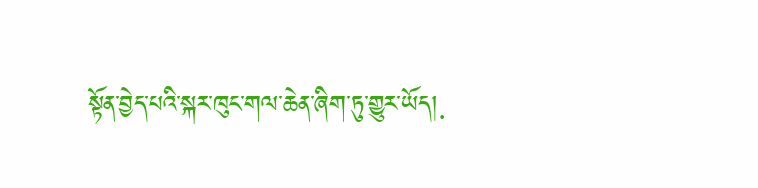སྟོན་བྱེད་པའི་སྐར་ཁུང་གལ་ཆེན་ཞིག་ཏུ་གྱུར་ཡོད།.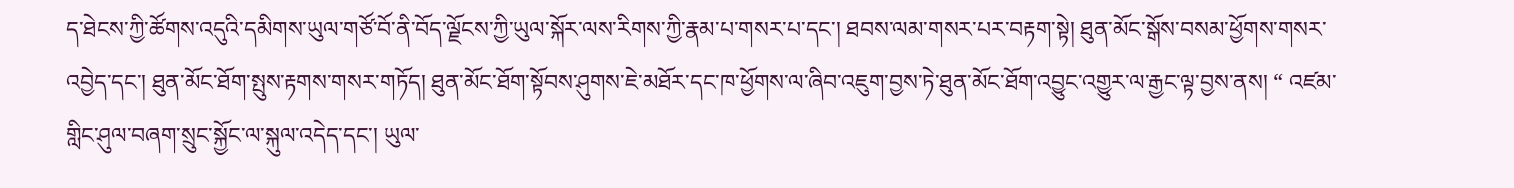ད་ཐེངས་ཀྱི་ཚོགས་འདུའི་དམིགས་ཡུལ་གཙོ་བོ་ནི་བོད་ལྗོངས་ཀྱི་ཡུལ་སྐོར་ལས་རིགས་ཀྱི་རྣམ་པ་གསར་པ་དང་། ཐབས་ལམ་གསར་པར་བརྟག་སྟེ། ཐུན་མོང་སྒོས་བསམ་ཕྱོགས་གསར་འབྱེད་དང་། ཐུན་མོང་ཐོག་སྤུས་རྟགས་གསར་གཏོད། ཐུན་མོང་ཐོག་སྟོབས་ཤུགས་ཇེ་མཐོར་དང་ཁ་ཕྱོགས་ལ་ཞིབ་འཇུག་བྱས་ཏེ་ཐུན་མོང་ཐོག་འབྱུང་འགྱུར་ལ་རྒྱང་ལྟ་བྱས་ནས། “ འཛམ་གླིང་ཤུལ་བཞག་སྲུང་སྐྱོང་ལ་སྐུལ་འདེད་དང་། ཡུལ་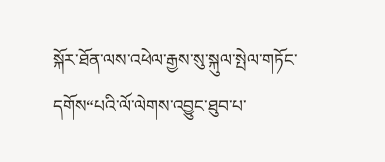སྐོར་ཐོན་ལས་འཕེལ་རྒྱས་སུ་སྐུལ་སྤེལ་གཏོང་དགོས“པའི་ལོ་ལེགས་འབྱུང་ཐུབ་པ་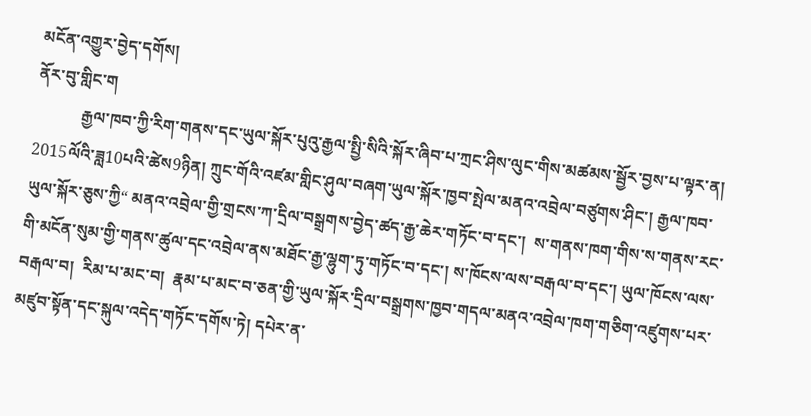མངོན་འགྱུར་བྱེད་དགོས།
ནོར་བུ་གླིང་ག
           རྒྱལ་ཁབ་ཀྱི་རིག་གནས་དང་ཡུལ་སྐོར་པུའུ་རྒྱལ་སྤྱི་སིའི་སྐོར་ཞིབ་པ་ཀྲང་ཤིས་ལུང་གིས་མཚམས་སྦྱོར་བྱས་པ་ལྟར་ན། 2015ལོའི་ཟླ10པའི་ཚེས9ཉིན། ཀྲུང་གོའི་འཛམ་གླིང་ཤུལ་བཞག་ཡུལ་སྐོར་ཁྱབ་སྤེལ་མནའ་འབྲེལ་བཙུགས་ཤིང་། རྒྱལ་ཁབ་ཡུལ་སྐོར་ཅུས་ཀྱི“ མནའ་འབྲེལ་གྱི་གྲངས་ཀ་དྲིལ་བསྒྲགས་བྱེད་ཚད་རྒྱ་ཆེར་གཏོང་བ་དང་།  ས་གནས་ཁག་གིས་ས་གནས་རང་གི་མངོན་སུམ་གྱི་གནས་ཚུལ་དང་འབྲེལ་ནས་མཐོང་རྒྱ་ལྷུག་ཏུ་གཏོང་བ་དང་། ས་ཁོངས་ལས་བརྒལ་བ་དང་། ཡུལ་ཁོངས་ལས་བརྒལ་བ།  རིམ་པ་མང་བ།  རྣམ་པ་མང་བ་ཅན་གྱི་ཡུལ་སྐོར་དྲིལ་བསྒྲགས་ཁྱབ་གདལ་མནའ་འབྲེལ་ཁག་གཅིག་འཛུགས་པར་མཛུབ་སྟོན་དང་སྐུལ་འདེད་གཏོང་དགོས་ཏེ། དཔེར་ན་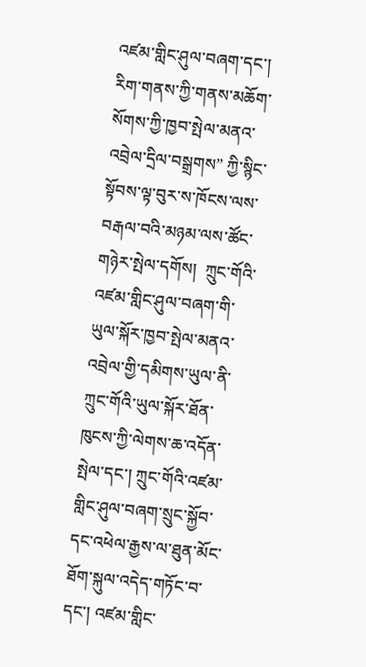འཛམ་གླིང་ཤུལ་བཞག་དང་། རིག་གནས་ཀྱི་གནས་མཆོག་སོགས་ཀྱི་ཁྱབ་སྤེལ་མནའ་འབྲེལ་དྲིལ་བསྒྲགས” ཀྱི་སྙིང་སྟོབས་ལྟ་བུར་ས་ཁོངས་ལས་བརྒལ་བའི་མཉམ་ལས་ཚོང་གཉེར་སྤེལ་དགོས།  ཀྲུང་གོའི་འཛམ་གླིང་ཤུལ་བཞག་གི་ཡུལ་སྐོར་ཁྱབ་སྤེལ་མནའ་འབྲེལ་གྱི་དམིགས་ཡུལ་ནི་ཀྲུང་གོའི་ཡུལ་སྐོར་ཐོན་ཁུངས་ཀྱི་ལེགས་ཆ་འདོན་སྤེལ་དང་། ཀྲུང་གོའི་འཛམ་གླིང་ཤུལ་བཞག་སྲུང་སྐྱོབ་དང་འཕེལ་རྒྱས་ལ་ཐུན་མོང་ཐོག་སྐུལ་འདེད་གཏོང་བ་དང་། འཛམ་གླིང་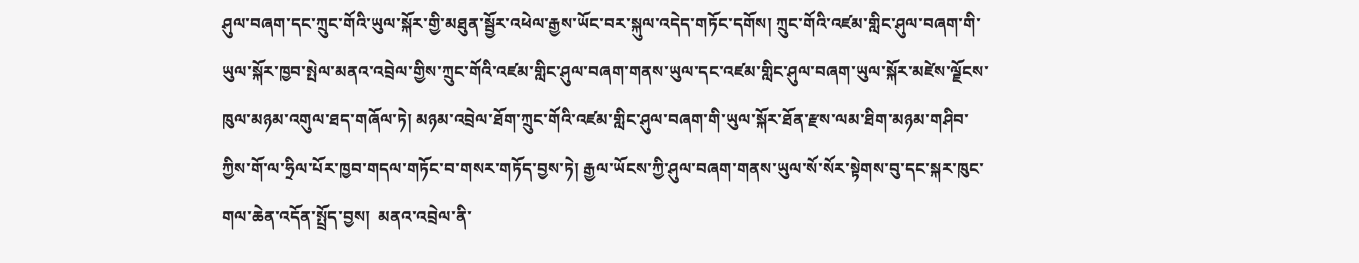ཤུལ་བཞག་དང་ཀྲུང་གོའི་ཡུལ་སྐོར་གྱི་མཐུན་སྦྱོར་འཕེལ་རྒྱས་ཡོང་བར་སྐུལ་འདེད་གཏོང་དགོས། ཀྲུང་གོའི་འཛམ་གླིང་ཤུལ་བཞག་གི་ཡུལ་སྐོར་ཁྱབ་སྤེལ་མནའ་འབྲེལ་གྱིས་ཀྲུང་གོའི་འཛམ་གླིང་ཤུལ་བཞག་གནས་ཡུལ་དང་འཛམ་གླིང་ཤུལ་བཞག་ཡུལ་སྐོར་མཛེས་ལྗོངས་ཁུལ་མཉམ་འགུལ་ཐད་གཞོལ་ཏེ། མཉམ་འབྲེལ་ཐོག་ཀྲུང་གོའི་འཛམ་གླིང་ཤུལ་བཞག་གི་ཡུལ་སྐོར་ཐོན་རྫས་ལམ་ཐིག་མཉམ་གཤིབ་ཀྱིས་གོ་ལ་ཧྲིལ་པོར་ཁྱབ་གདལ་གཏོང་བ་གསར་གཏོད་བྱས་ཏེ། རྒྱལ་ཡོངས་ཀྱི་ཤུལ་བཞག་གནས་ཡུལ་སོ་སོར་སྟེགས་བུ་དང་སྐར་ཁུང་གལ་ཆེན་འདོན་སྤྲོད་བྱས།  མནའ་འབྲེལ་ནི་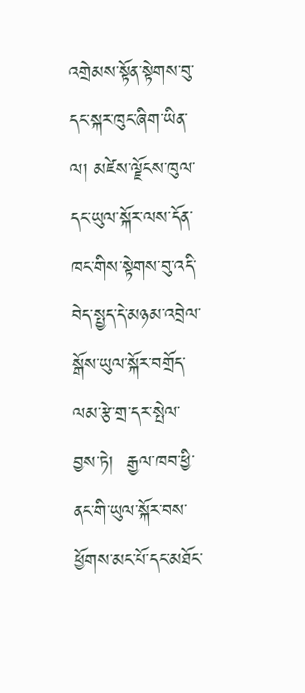འགྲེམས་སྟོན་སྟེགས་བུ་དང་སྐར་ཁུང་ཞིག་ཡིན་ལ། མཛེས་ལྗོངས་ཁུལ་དང་ཡུལ་སྐོར་ལས་དོན་ཁང་གིས་སྟེགས་བུ་འདི་བེད་སྤྱད་དེ་མཉམ་འབྲེལ་སྒོས་ཡུལ་སྐོར་བགྲོད་ལམ་རྩེ་གྲ་དར་སྤེལ་བྱས་ཏེ།  རྒྱལ་ཁབ་ཕྱི་ནང་གི་ཡུལ་སྐོར་བས་ཕྱོགས་མང་པོ་དང་མཐོང་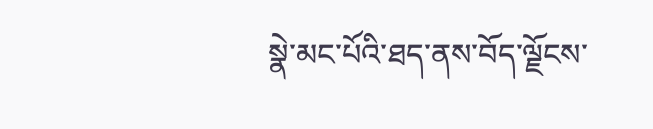སྣེ་མང་པོའི་ཐད་ནས་བོད་ལྗོངས་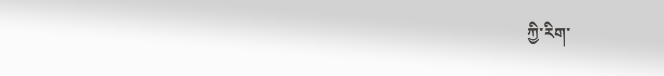ཀྱི་རིག་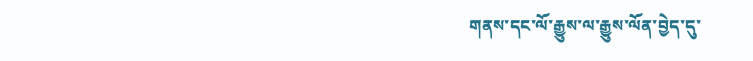གནས་དང་ལོ་རྒྱུས་ལ་རྒྱུས་ལོན་བྱེད་དུ་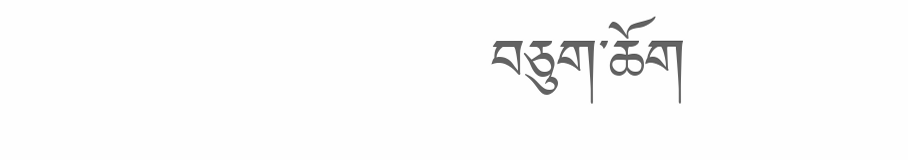བཅུག་ཆོག